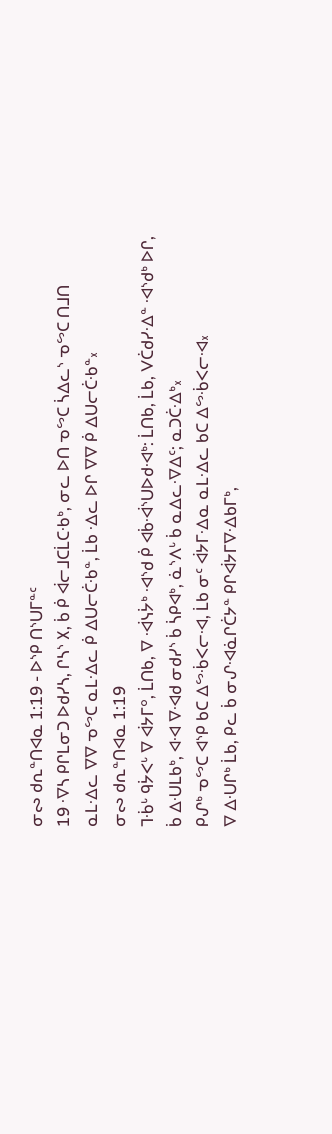ᓂᔓ ᑯᕆᓐᑎᐊᓇ 1:19 - ᐅᔅᑭ ᑎᔅᑌᒥᓐᑦ
19 ᐌᓴ ᑭᒋᒪᓂᑐ ᐅᑯᓯᓴ, ᒋᓴᔅ ᙭, ᑳ ᑮ ᐋᓕᒧᑕᒫᑕᑾᒃ, ᓂᓚ ᐅᑎ ᓀᔥᑕ ᓵᐃᓚᔅ ᓀᔥᑕ ᑎᒧᑎ ᓇᒪᐎᓚ ᐁᐁ ᓀᔥᑕ ᓇᒪᐎᓚ ᑮ ᐃᑌᓕᑖᑾᓐ, ᒫᑲ ᐎᓚ ᐅᒋ ᐁᐁ ᑮ ᐃᑌᓕᑖᑾᓐ᙮
ᓂᔓ ᑯᕆᓐᑎᐊᓇ 1:19
ᒣᒀᒡ ᑫᔮᐸᒡ ᐁ ᐋᔭᒥᐤ, ᒫᑎᑲ, ᐁ ᐙᓭᔮᒃ ᐗᔅᑯ ᑮ ᐊᑳᐙᔅᑌᐅᑯᐗᒃ: ᒫᑎᑲ, ᒫᑲ, ᐯᑖᑯᓯᐎᓐ ᐗᔅᑯᒃ ᐅᒋ, ᑳ ᐃᑗᒪᑲᒃ, ᐊᐗ ᐁᐗᑯ ᓂᑯᓯᔅ ᑳ ᓵᑭᐊᒃ, ᓈᔅᐱᒡ ᑳ ᓇᐃᓚᐌᐃᑦ; ᓇᑐᑖᐎᒃ᙮
ᑭᔑᒃ ᓀᔥᑕ ᐊᔅᑭ ᑲᑕ ᐃᔥᒀᐸᓕᐗ, ᒫᑲ ᓂᑦ ᐋᔭᒥᐎᓇ ᓇᒪᐎᓚ ᑲᑕ ᐃᔥᒀᐸᓕᐗ᙮
ᐁ ᐃᑗᒋᒃ ᒫᑲ, ᑭᓚ ᑳ ᓂᔑᐗᓈᒋᑖᔭᓐ ᑭᒋᐋᔭᒥᐁᐎᑲᒥᒃ,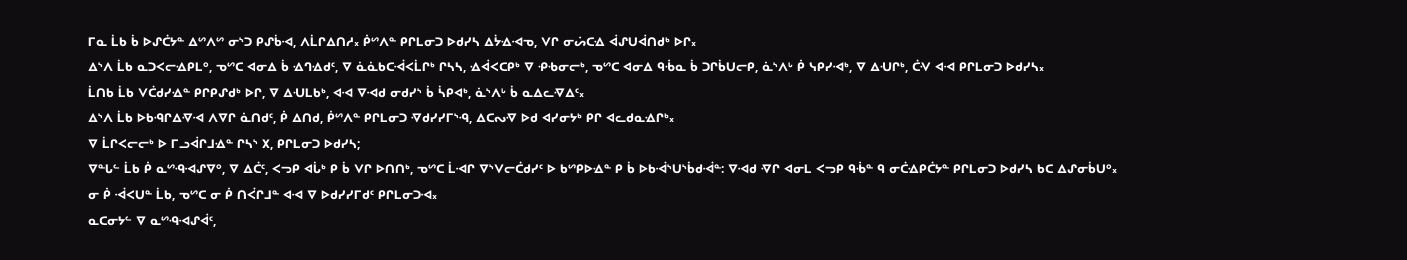ᒥᓇ ᒫᑲ ᑳ ᐅᔑᑖᔭᓐ ᐃᔥᐱᔥ ᓂᔅᑐ ᑭᔑᑳᐗ, ᐱᒫᒋᐃᑎᓱ᙮ ᑮᔥᐱᓐ ᑭᒋᒪᓂᑐ ᐅᑯᓯᓴ ᐃᔮᐎᐗᓀ, ᐯᒋ ᓂᔖᑕᐎ ᐋᔑᑌᐋᑎᑯᒃ ᐅᒋ᙮
ᐃᔅᐱ ᒫᑲ ᓇᑐᐸᓕᐎᑭᒪᐤ, ᓀᔥᑕ ᐊᓂᐃ ᑳ ᐎᒉᐎᑯᑦ, ᐁ ᓈᓈᑲᑕᐙᐸᒫᒋᒃ ᒋᓴᓴ, ᐎᐋᐸᑕᑭᒃ ᐁ ᑶᑾᓂᓕᒃ, ᓀᔥᑕ ᐊᓂᐃ ᑫᒀᓇ ᑳ ᑐᒋᑳᑌᓕᑭ, ᓈᔅᐱᒡ ᑮ ᓭᑭᓯᐗᒃ, ᐁ ᐃᑗᒋᒃ, ᑖᐺ ᐊᐗ ᑭᒋᒪᓂᑐ ᐅᑯᓯᓴ᙮
ᒫᑎᑲ ᒫᑲ ᐯᑖᑯᓯᐎᓐ ᑭᒋᑭᔑᑯᒃ ᐅᒋ, ᐁ ᐃᑗᒪᑲᒃ, ᐊᐗ ᐁᐗᑯ ᓂᑯᓯᔅ ᑳ ᓵᑭᐊᒃ, ᓈᔅᐱᒡ ᑳ ᓇᐃᓚᐌᐃᑦ᙮
ᐃᔅᐱ ᒫᑲ ᐅᑲᑴᒋᐃᐌᐗ ᐱᐁᒋ ᓈᑎᑯᑦ, ᑮ ᐃᑎᑯ, ᑮᔥᐱᓐ ᑭᒋᒪᓂᑐ ᐌᑯᓯᓯᒥᔅᑴ, ᐃᑕᔓᐌ ᐅᑯ ᐊᓯᓂᔭᒃ ᑭᒋ ᐊᓚᑯᓇᐎᒋᒃ᙮
ᐁ ᒫᒋᐸᓕᓕᒃ ᐅ ᒥᓗᐋᒋᒧᐎᓐ ᒋᓴᔅ ᙭, ᑭᒋᒪᓂᑐ ᐅᑯᓯᓴ;
ᐁᓐᒐᓪ ᒫᑲ ᑮ ᓇᔥᑴᐗᔑᐁᐤ, ᐁ ᐃᑖᑦ, ᐸᓓᑭ ᐊᒑᒃ ᑭ ᑳ ᐯᒋ ᐅᑎᑎᒃ, ᓀᔥᑕ ᒫᐗᒋ ᐁᔅᐯᓕᑖᑯᓯᑦ ᐅ ᑲᔥᑭᐅᐎᓐ ᑭ ᑳ ᐅᑲᐙᔅᑌᔅᑳᑯᐙᓐ: ᐁᐗᑯ ᐌᒋ ᐊᓂᒪ ᐸᓓᑭ ᑫᒀᓐ ᑫ ᓂᑖᐎᑭᑖᔭᓐ ᑭᒋᒪᓂᑐ ᐅᑯᓯᓴ ᑲᑕ ᐃᔑᓂᑳᑌᐤ᙮
ᓂ ᑮ ᐙᐸᑌᓐ ᒫᑲ, ᓀᔥᑕ ᓂ ᑮ ᑎᐹᒋᒧᓐ ᐊᐗ ᐁ ᐅᑯᓯᓯᒥᑯᑦ ᑭᒋᒪᓂᑐᐗ᙮
ᓇᑕᓂᔭᓪ ᐁ ᓇᔥᑴᐗᔑᐋᑦ,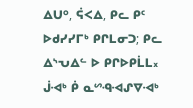ᐃᑌᐤ, ᕌᐸᐃ, ᑭᓚ ᑭᑦ ᐅᑯᓯᓯᒥᒃ ᑭᒋᒪᓂᑐ; ᑭᓚ ᐃᔅᕃᐃᓪ ᐅ ᑭᒋᐅᑭᒫᒪ᙮
ᒎᐗᒃ ᑮ ᓇᔥᑴᐗᔑᐁᐗᒃ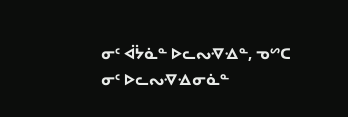ᓂᑦ ᐋᔮᓈᓐ ᐅᓚᔓᐌᐎᓐ, ᓀᔥᑕ ᓂᑦ ᐅᓚᔓᐌᐎᓂᓈᓐ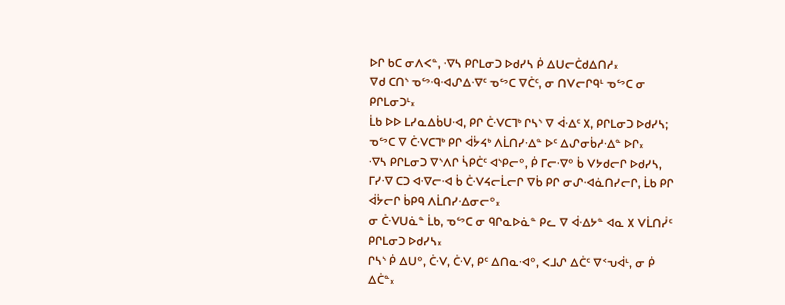ᐅᒋ ᑲᑕ ᓂᐱᐸᓐ, ᐌᓴ ᑭᒋᒪᓂᑐ ᐅᑯᓯᓴ ᑮ ᐃᑌᓕᑖᑯᐃᑎᓱ᙮
ᐁᑯ ᑕᑎᔅ ᓀᔥᑴᐗᔑᐃᐌᑦ ᓀᔥᑕ ᐁᑖᑦ, ᓂ ᑎᐯᓕᒋᑫᒻ ᓀᔥᑕ ᓂ ᑭᒋᒪᓂᑐᒻ᙮
ᒫᑲ ᐅᐅ ᒪᓯᓇᐃᑳᑌᐗ, ᑭᒋ ᑖᐺᑕᒣᒃ ᒋᓴᔅ ᐁ ᐋᐎᑦ ᙭, ᑭᒋᒪᓂᑐ ᐅᑯᓯᓴ; ᓀᔥᑕ ᐁ ᑖᐺᑕᒣᒃ ᑭᒋ ᐋᔮᔦᒃ ᐱᒫᑎᓯᐎᓐ ᐅᑦ ᐃᔑᓂᑳᓱᐎᓐ ᐅᒋ᙮
ᐌᓴ ᑭᒋᒪᓂᑐ ᐁᔅᐱᒋ ᓵᑭᑖᑦ ᐊᔅᑭᓕᐤ, ᑮ ᒥᓕᐌᐤ ᑳ ᐯᔭᑯᓕᒋ ᐅᑯᓯᓴ, ᒥᓯᐌ ᑕᑐ ᐊᐌᓕᐗ ᑳ ᑖᐺᔦᓕᒫᓕᒋ ᐁᑳ ᑭᒋ ᓂᔑᐗᓈᑎᓯᓕᒋ, ᒫᑲ ᑭᒋ ᐋᔮᓕᒋ ᑳᑭᑫ ᐱᒫᑎᓯᐎᓂᓕᐤ᙮
ᓂ ᑖᐺᑌᓈᓐ ᒫᑲ, ᓀᔥᑕ ᓂ ᑫᒋᓇᐅᓈᓐ ᑭᓚ ᐁ ᐋᐎᔭᓐ ᐊᓇ ᙭ ᐯᒫᑎᓰᑦ ᑭᒋᒪᓂᑐ ᐅᑯᓯᓴ᙮
ᒋᓴᔅ ᑮ ᐃᑌᐤ, ᑖᐺ, ᑖᐺ, ᑭᑦ ᐃᑎᓇᐗᐤ, ᐸᒧᔑ ᐃᑖᑦ ᐁᑉᕃᐋᒻ, ᓂ ᑮ ᐃᑖᓐ᙮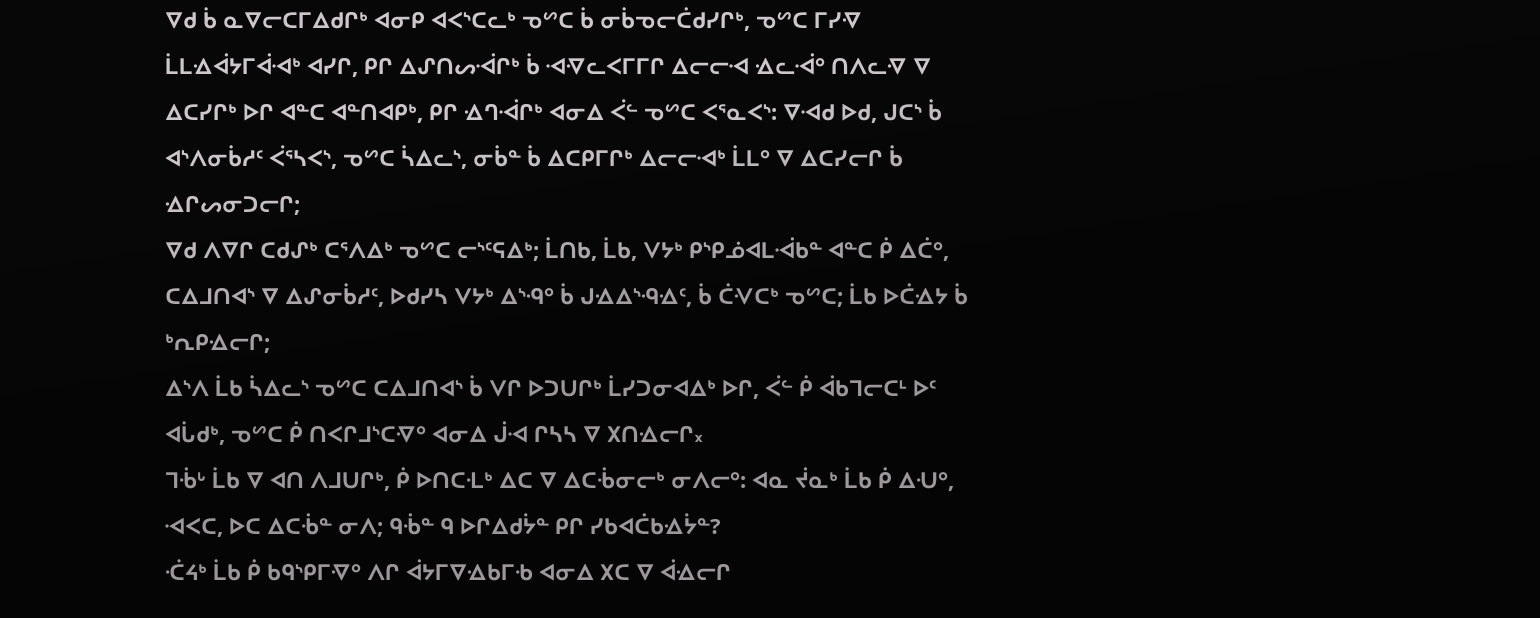ᐁᑯ ᑳ ᓇᐁᓕᑕᒥᐃᑯᒋᒃ ᐊᓂᑭ ᐊᐸᔅᑕᓚᒃ ᓀᔥᑕ ᑳ ᓂᑳᓀᓕᑖᑯᓯᒋᒃ, ᓀᔥᑕ ᒥᓯᐌ ᒫᒪᐎᐋᔭᒥᐋᐗᒃ ᐊᓯᒋ, ᑭᒋ ᐃᔑᑎᔕᐙᒋᒃ ᑳ ᐗᐌᓚᐸᒥᒥᒋ ᐃᓕᓕᐗ ᐎᓚᐙᐤ ᑎᐱᓚᐌ ᐁ ᐃᑕᓯᒋᒃ ᐅᒋ ᐊᓐᑕ ᐊᓐᑎᐊᑭᒃ, ᑭᒋ ᐎᒉᐙᒋᒃ ᐊᓂᐃ ᐹᓪ ᓀᔥᑕ ᐸᕐᓇᐸᔅ: ᐁᐗᑯ ᐅᑯ, ᒍᑕᔅ ᑳ ᐊᔅᐱᓂᑳᓱᑦ ᐹᕐᓴᐸᔅ, ᓀᔥᑕ ᓵᐃᓚᔅ, ᓂᑳᓐ ᑳ ᐃᑕᑭᒥᒋᒃ ᐃᓕᓕᐗᒃ ᒫᒪᐤ ᐁ ᐃᑕᓯᓕᒋ ᑳ ᐎᒋᔕᓂᑐᓕᒋ;
ᐁᑯ ᐱᐁᒋ ᑕᑯᔑᒃ ᑕᕐᐱᐃᒃ ᓀᔥᑕ ᓕᔅᑦᕋᐃᒃ; ᒫᑎᑲ, ᒫᑲ, ᐯᔭᒃ ᑭᔅᑭᓅᐊᒪᐙᑲᓐ ᐊᓐᑕ ᑮ ᐃᑖᐤ, ᑕᐃᒧᑎᐊᔅ ᐁ ᐃᔑᓂᑳᓱᑦ, ᐅᑯᓯᓴ ᐯᔭᒃ ᐃᔅᑴᐤ ᑳ ᒍᐎᐃᔅᑴᐎᑦ, ᑳ ᑖᐺᑕᒃ ᓀᔥᑕ; ᒫᑲ ᐅᑖᐎᔭ ᑳ ᒃᕆᑭᐎᓕᒋ;
ᐃᔅᐱ ᒫᑲ ᓵᐃᓚᔅ ᓀᔥᑕ ᑕᐃᒧᑎᐊᔅ ᑳ ᐯᒋ ᐅᑐᑌᒋᒃ ᒫᓯᑐᓂᐊᐃᒃ ᐅᒋ, ᐹᓪ ᑮ ᐋᑲᒣᓕᑕᒻ ᐅᑦ ᐊᒑᑯᒃ, ᓀᔥᑕ ᑮ ᑎᐸᒋᒧᔅᑕᐌᐤ ᐊᓂᐃ ᒎᐗ ᒋᓴᓴ ᐁ ᙭ᑎᐎᓕᒋ᙮
ᒣᒀᒡ ᒫᑲ ᐁ ᐊᑎ ᐱᒧᑌᒋᒃ, ᑮ ᐅᑎᑕᒶᒃ ᐃᑕ ᐁ ᐃᑕᒀᓂᓕᒃ ᓂᐱᓕᐤ: ᐊᓇ ᔫᓇᒃ ᒫᑲ ᑮ ᐃᑗᐤ, ᐗᐸᑕ, ᐅᑕ ᐃᑕᒀᓐ ᓂᐱ; ᑫᒀᓐ ᑫ ᐅᒋᐃᑯᔮᓐ ᑭᒋ ᓯᑲᐊᑖᑲᐎᔮᓐ?
ᑣᔦᒃ ᒫᑲ ᑮ ᑲᑫᔅᑭᒥᐌᐤ ᐱᒋ ᐋᔭᒥᐁᐎᑲᒥᑾ ᐊᓂᐃ ᙭ᑕ ᐁ ᐋᐎᓕᒋ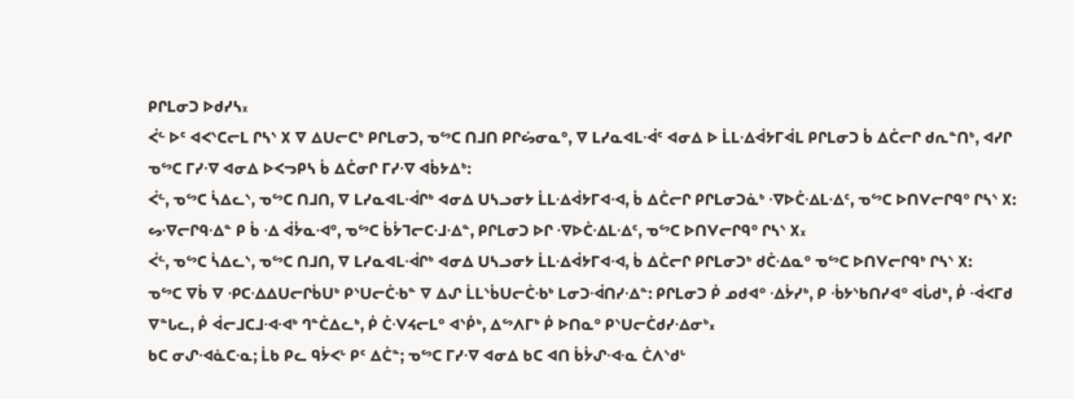ᑭᒋᒪᓂᑐ ᐅᑯᓯᓴ᙮
ᐹᓪ ᐅᑦ ᐊᐸᔅᑕᓕᒪ ᒋᓴᔅ ᙭ ᐁ ᐃᑌᓕᑕᒃ ᑭᒋᒪᓂᑐ, ᓀᔥᑕ ᑎᒧᑎ ᑭᒋᔖᓂᓇᐤ, ᐁ ᒪᓯᓇᐊᒪᐙᑦ ᐊᓂᐃ ᐅ ᒫᒪᐎᐋᔭᒥᐋᒪ ᑭᒋᒪᓂᑐ ᑳ ᐃᑖᓕᒋ ᑯᕆᓐᑎᒃ, ᐊᓯᒋ ᓀᔥᑕ ᒥᓯᐌ ᐊᓂᐃ ᐅᐸᓓᑭᓴ ᑳ ᐃᑖᓂᒋ ᒥᓯᐌ ᐊᑳᔭᐃᒃ:
ᐹᓪ, ᓀᔥᑕ ᓵᐃᓚᔅ, ᓀᔥᑕ ᑎᒧᑎ, ᐁ ᒪᓯᓇᐊᒪᐙᒋᒃ ᐊᓂᐃ ᑌᓴᓗᓂᔭ ᒫᒪᐎᐋᔭᒥᐊᐗ, ᑳ ᐃᑖᓕᒋ ᑭᒋᒪᓂᑐᓈᒃ ᐌᐅᑖᐎᒪᐎᑦ, ᓀᔥᑕ ᐅᑎᐯᓕᒋᑫᐤ ᒋᓴᔅ ᙭: ᔕᐌᓕᒋᑫᐎᓐ ᑭ ᑳ ᐎ ᐋᔮᓇᐗᐤ, ᓀᔥᑕ ᑳᔮᒣᓕᑕᒲᐎᓐ, ᑭᒋᒪᓂᑐ ᐅᒋ ᐌᐅᑖᐎᒪᐎᑦ, ᓀᔥᑕ ᐅᑎᐯᓕᒋᑫᐤ ᒋᓴᔅ ᙭᙮
ᐹᓪ, ᓀᔥᑕ ᓵᐃᓚᔅ, ᓀᔥᑕ ᑎᒧᑎ, ᐁ ᒪᓯᓇᐊᒪᐙᒋᒃ ᐊᓂᐃ ᑌᓴᓗᓂᔭ ᒫᒪᐎᐋᔭᒥᐊᐗ, ᑳ ᐃᑖᓕᒋ ᑭᒋᒪᓂᑐᒃ ᑯᑖᐎᓇᐤ ᓀᔥᑕ ᐅᑎᐯᓕᒋᑫᒃ ᒋᓴᔅ ᙭:
ᓀᔥᑕ ᐁᑳ ᐁ ᑶᑕᐎᐃᑌᓕᒋᑳᑌᒃ ᑭᔅᑌᓕᑖᑾᓐ ᐁ ᐃᔑ ᒫᒪᔅᑳᑌᓕᑖᑾᒃ ᒪᓂᑐᐙᑎᓯᐎᓐ: ᑭᒋᒪᓂᑐ ᑮ ᓄᑯᐊᐤ ᐎᔮᓯᒃ, ᑭ ᒀᔭᔅᑲᑎᓯᐊᐤ ᐊᒑᑯᒃ, ᑮ ᐙᐸᒥᑯ ᐁᓐᒐᓚ, ᑮ ᐋᓕᒧᑕᒧᐗᐗᒃ ᒉᓐᑖᐃᓚᒃ, ᑮ ᑖᐺᔦᓕᒪᐤ ᐊᔅᑮᒃ, ᐃᔥᐱᒥᒃ ᑮ ᐅᑎᓇᐤ ᑭᔅᑌᓕᑖᑯᓯᐎᓂᒃ᙮
ᑲᑕ ᓂᔑᐗᓈᑕᓋ; ᒫᑲ ᑭᓚ ᑫᔮᐸᒡ ᑭᑦ ᐃᑖᓐ; ᓀᔥᑕ ᒥᓯᐌ ᐊᓂᐃ ᑲᑕ ᐊᑎ ᑳᔮᔑᐗᓋ ᑖᐱᔅᑯᒡ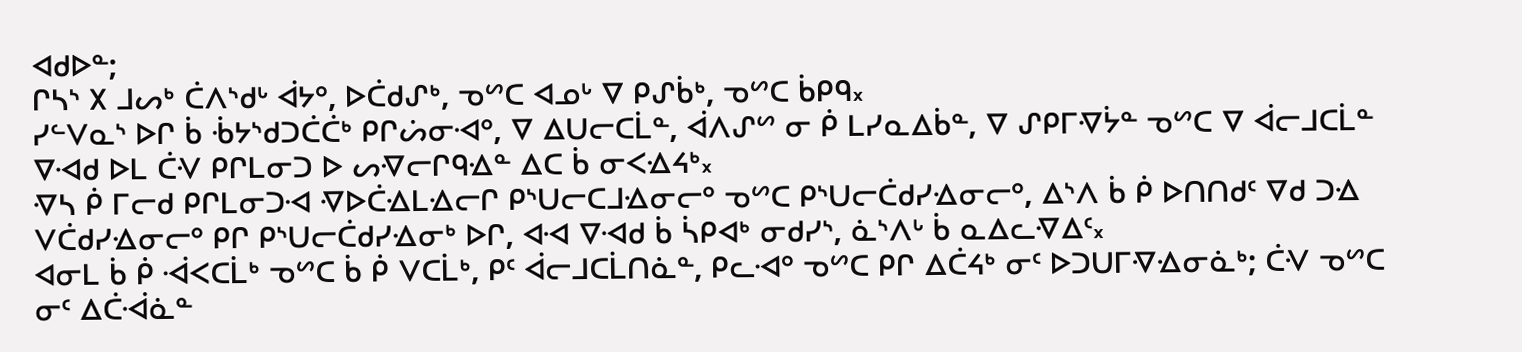ᐊᑯᐅᓐ;
ᒋᓴᔅ ᙭ ᒧᔕᒃ ᑖᐱᔅᑯᒡ ᐋᔭᐤ, ᐅᑖᑯᔑᒃ, ᓀᔥᑕ ᐊᓄᒡ ᐁ ᑭᔑᑳᒃ, ᓀᔥᑕ ᑳᑭᑫ᙮
ᓯᓪᐯᓇᔅ ᐅᒋ ᑳ ᒀᔭᔅᑯᑐᑖᑖᒃ ᑭᒋᔖᓂᐗᐤ, ᐁ ᐃᑌᓕᑕᒫᓐ, ᐋᐱᔑᔥ ᓂ ᑮ ᒪᓯᓇᐃᑳᓐ, ᐁ ᔑᑭᒥᐌᔮᓐ ᓀᔥᑕ ᐁ ᐋᓕᒧᑕᒫᓐ ᐁᐗᑯ ᐅᒪ ᑖᐺ ᑭᒋᒪᓂᑐ ᐅ ᔕᐌᓕᒋᑫᐎᓐ ᐃᑕ ᑳ ᓂᐸᐎᔦᒃ᙮
ᐌᓴ ᑮ ᒥᓕᑯ ᑭᒋᒪᓂᑐᐗ ᐌᐅᑖᐎᒪᐎᓕᒋ ᑭᔅᑌᓕᑕᒧᐎᓂᓕᐤ ᓀᔥᑕ ᑭᔅᑌᓕᑖᑯᓯᐎᓂᓕᐤ, ᐃᔅᐱ ᑳ ᑮ ᐅᑎᑎᑯᑦ ᐁᑯ ᑐᐎ ᐯᑖᑯᓯᐎᓂᓕᐤ ᑭᒋ ᑭᔅᑌᓕᑖᑯᓯᐎᓂᒃ ᐅᒋ, ᐊᐗ ᐁᐗᑯ ᑳ ᓵᑭᐊᒃ ᓂᑯᓯᔅ, ᓈᔅᐱᒡ ᑳ ᓇᐃᓚᐌᐃᑦ᙮
ᐊᓂᒪ ᑳ ᑮ ᐙᐸᑕᒫᒃ ᓀᔥᑕ ᑳ ᑮ ᐯᑕᒫᒃ, ᑭᑦ ᐋᓕᒧᑕᒫᑎᓈᓐ, ᑭᓚᐗᐤ ᓀᔥᑕ ᑭᒋ ᐃᑖᔦᒃ ᓂᑦ ᐅᑐᑌᒥᐌᐎᓂᓈᒃ; ᑖᐺ ᓀᔥᑕ ᓂᑦ ᐃᑖᐙᓈᓐ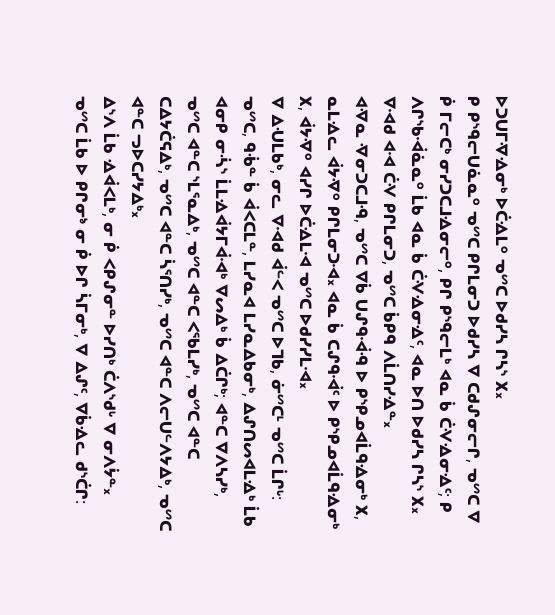ᐅᑐᑌᒥᐌᐎᓂᒃ ᐅᑖᐎᒪᐤ ᓀᔥᑕ ᐅᑯᓯᓴ ᒋᓴᔅ ᙭᙮
ᑭ ᑭᔅᑫᓕᑌᓈᓇᐤ ᓀᔥᑕ ᑭᒋᒪᓂᑐ ᐅᑯᓯᓴ ᐁ ᑕᑯᔑᓂᓕᒋ, ᓀᔥᑕ ᐁ ᑮ ᒥᓕᑕᒃ ᓂᓯᑐᑕᒧᐎᓂᓕᐤ, ᑭᒋ ᑭᔅᑫᓕᒪᒃ ᐊᓇ ᑳ ᑖᐺᐎᓂᐎᑦ; ᑭ ᐱᒋᔅᑲᐙᓈᓇᐤ ᒫᑲ ᐊᓇ ᑳ ᑖᐺᐎᓂᐎᑦ, ᐊᓇ ᐅᑎ ᐅᑯᓯᓴ ᒋᓴᔅ ᙭᙮ ᐁᐗᑯ ᐊᐗ ᑖᐺ ᑭᒋᒪᓂᑐ, ᓀᔥᑕ ᑳᑭᑫ ᐱᒫᑎᓯᐎᓐ᙮
ᐊᐌᓇ ᐌᓂᑐᑕᒧᑴ, ᓀᔥᑕ ᐁᑳ ᑌᔑᑫᐙᑴ ᐅ ᑭᔅᑭᓄᐊᒫᑫᐎᓂᒃ ᙭, ᓇᒪᐎᓚ ᐋᔭᐌᐤ ᑭᒋᒪᓂᑐᐗ᙮ ᐊᓇ ᑳ ᑕᔑᑫᐙᑦ ᐅ ᑭᔅᑭᓄᐊᒫᑫᐎᓂᒃ ᙭, ᐋᔭᐌᐤ ᐊᓯᒋ ᐅᑖᐎᒪᐗ ᓀᔥᑕ ᐅᑯᓯᓯᒪᐗ᙮
ᐁ ᐃᑗᒪᑲᒃ, ᓂᓚ ᐁᐗᑯ ᐋᓪᐸ ᓀᔥᑕ ᐅᒣᑲ, ᓃᔥᑕᒻ ᓀᔥᑕ ᒫᒋᒡ: ᓀᔥᑕ, ᑫᒀᓐ ᑳ ᐋᐸᑕᒪᓐ, ᒪᓯᓇᐊ ᒪᓯᓇᐃᑲᓂᒃ, ᐃᔑᑎᔕᐊᒪᐎᒃ ᒫᑲ ᐊᓂᑭ ᓂᔂᔅ ᒫᒪᐎᐋᔭᒥᐋᐗᒃ ᐁᔕᐃᒃ ᑳ ᐃᑖᒋᒃ; ᐊᓐᑕ ᐁᐱᓴᓯᒃ, ᓀᔥᑕ ᐊᓐᑕ ᔅᒪᕐᓇᐃᒃ, ᓀᔥᑕ ᐊᓐᑕ ᐸᕐᑲᒪᓯᒃ, ᓀᔥᑕ ᐊᓐᑕ ᑕᐃᔭᑖᕋᐃᒃ, ᓀᔥᑕ ᐊᓐᑕ ᓵᕐᑎᓯᒃ, ᓀᔥᑕ ᐊᓐᑕ ᐱᓕᑌᓪᐱᔭᐃᒃ, ᓀᔥᑕ ᐊᓐᑕ ᓓᐅᑕᓯᔭᐃᒃ᙮
ᐃᔅᐱ ᒫᑲ ᐎᐋᐸᒪᒃ, ᓂ ᑮ ᐸᑭᔑᓂᓐ ᐅᓯᑎᒃ ᑖᐱᔅᑯᒡ ᐁ ᓂᐱᔮᓐ᙮ ᓀᔥᑕ ᒫᑲ ᐅ ᑭᒋᓂᔉ ᓂ ᑮ ᐅᒋ ᓵᒥᓂᒃ, ᐁ ᐃᔑᑦ, ᐁᑳᐎᓚ ᑯᔅᑖᒋ: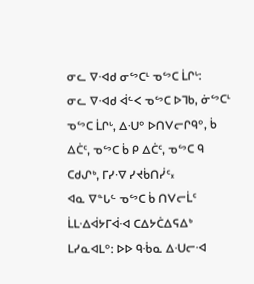ᓂᓚ ᐁᐗᑯ ᓂᔥᑕᒻ ᓀᔥᑕ ᒫᒋᒡ:
ᓂᓚ ᐁᐗᑯ ᐋᓪᐸ ᓀᔥᑕ ᐅᒣᑲ, ᓃᔥᑕᒻ ᓀᔥᑕ ᒫᒋᒡ, ᐃᑗᐤ ᐅᑎᐯᓕᒋᑫᐤ, ᑳ ᐃᑖᑦ, ᓀᔥᑕ ᑳ ᑭ ᐃᑖᑦ, ᓀᔥᑕ ᑫ ᑕᑯᔑᒃ, ᒥᓯᐌ ᓯᔪᑳᑎᓰᑦ᙮
ᐊᓇ ᐁᓐᒐᓪ ᓀᔥᑕ ᑳ ᑎᐯᓕᒫᑦ ᒫᒪᐎᐋᔭᒥᐋᐗ ᑕᐃᔭᑖᐃᕋᐃᒃ ᒪᓯᓇᐊᒪᐤ: ᐅᐅ ᑫᒀᓇ ᐃᑗᓕᐗ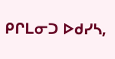ᑭᒋᒪᓂᑐ ᐅᑯᓯᓴ,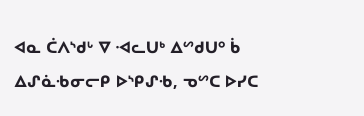ᐊᓇ ᑖᐱᔅᑯᒡ ᐁ ᐗᓚᑌᒃ ᐃᔥᑯᑌᐤ ᑳ ᐃᔑᓈᑾᓂᓕᑭ ᐅᔅᑭᔑᑾ, ᓀᔥᑕ ᐅᓯᑕ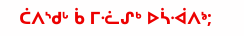ᑖᐱᔅᑯᒡ ᑳ ᒥᓨᔑᒃ ᐅᓵᐙᐱᔉ;